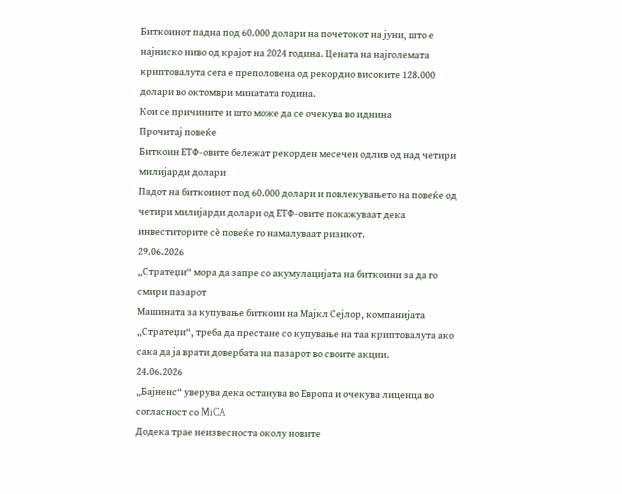Биткоинот падна под 60.000 долари на почетокот на јуни, што е најниско ниво од крајот на 2024 година. Цената на најголемата криптовалута сега е преполовена од рекордно високите 128.000 долари во октомври минатата година.
Кои се причините и што може да се очекува во иднина
Прочитај повеќе
Биткоин ЕТФ-овите бележат рекорден месечен одлив од над четири милијарди долари
Падот на биткоинот под 60.000 долари и повлекувањето на повеќе од четири милијарди долари од ЕТФ-овите покажуваат дека инвеститорите сѐ повеќе го намалуваат ризикот.
29.06.2026
„Стратеџи“ мора да запре со акумулацијата на биткоини за да го смири пазарот
Машината за купување биткоин на Мајкл Сејлор, компанијата „Стратеџи“, треба да престане со купување на таа криптовалута ако сака да ја врати довербата на пазарот во своите акции.
24.06.2026
„Бајненс“ уверува дека останува во Европа и очекува лиценца во согласност со MiCA
Додека трае неизвесноста околу новите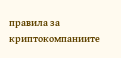правила за криптокомпаниите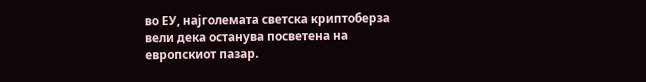во ЕУ, најголемата светска криптоберза вели дека останува посветена на европскиот пазар.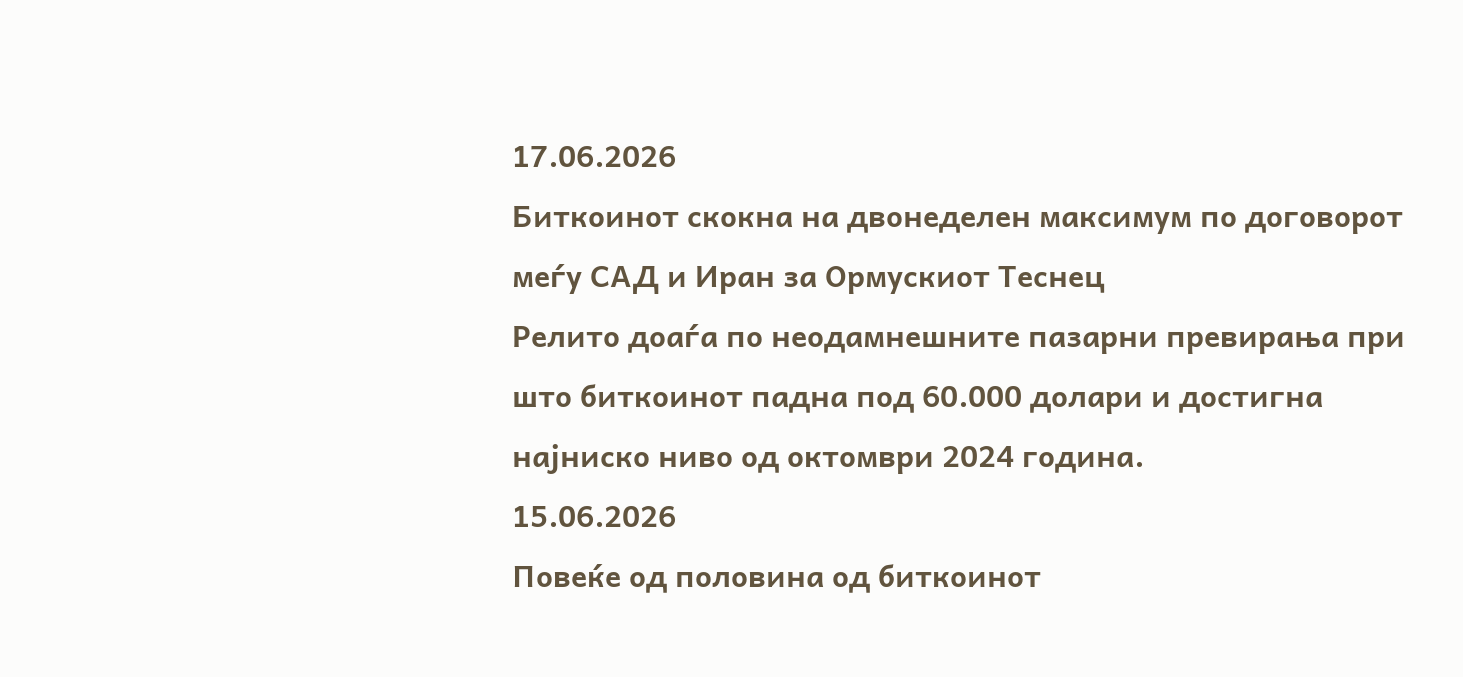17.06.2026
Биткоинот скокна на двонеделен максимум по договорот меѓу САД и Иран за Ормускиот Теснец
Релито доаѓа по неодамнешните пазарни превирања при што биткоинот падна под 60.000 долари и достигна најниско ниво од октомври 2024 година.
15.06.2026
Повеќе од половина од биткоинот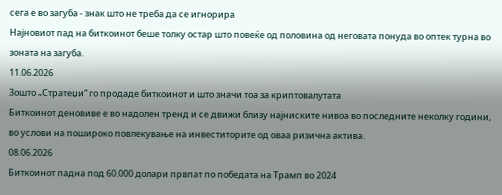сега е во загуба - знак што не треба да се игнорира
Најновиот пад на биткоинот беше толку остар што повеќе од половина од неговата понуда во оптек турна во зоната на загуба.
11.06.2026
Зошто „Стратеџи“ го продаде биткоинот и што значи тоа за криптовалутата
Биткоинот деновиве е во надолен тренд и се движи близу најниските нивоа во последните неколку години, во услови на пошироко повлекување на инвеститорите од оваа ризична актива.
08.06.2026
Биткоинот падна под 60.000 долари првпат по победата на Трамп во 2024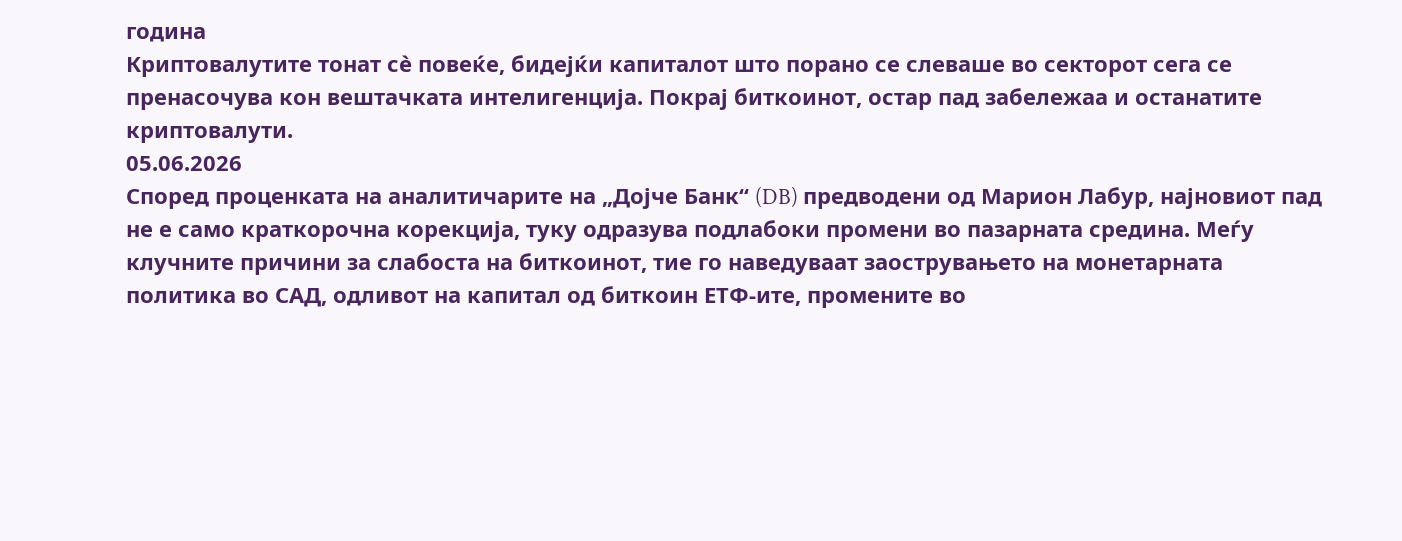година
Криптовалутите тонат сè повеќе, бидејќи капиталот што порано се слеваше во секторот сега се пренасочува кон вештачката интелигенција. Покрај биткоинот, остар пад забележаа и останатите криптовалути.
05.06.2026
Според проценката на аналитичарите на „Дојче Банк“ (DB) предводени од Марион Лабур, најновиот пад не е само краткорочна корекција, туку одразува подлабоки промени во пазарната средина. Меѓу клучните причини за слабоста на биткоинот, тие го наведуваат заострувањето на монетарната политика во САД, одливот на капитал од биткоин ЕТФ-ите, промените во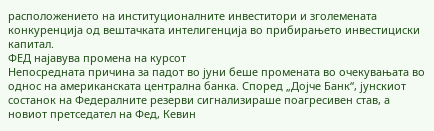расположението на институционалните инвеститори и зголемената конкуренција од вештачката интелигенција во прибирањето инвестициски капитал.
ФЕД најавува промена на курсот
Непосредната причина за падот во јуни беше промената во очекувањата во однос на американската централна банка. Според „Дојче Банк“, јунскиот состанок на Федералните резерви сигнализираше поагресивен став, а новиот претседател на Фед, Кевин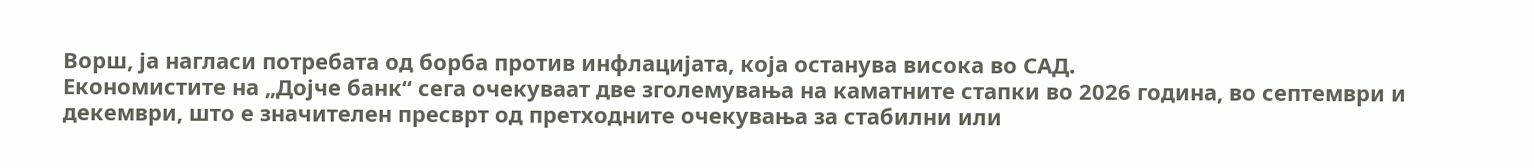Ворш, ја нагласи потребата од борба против инфлацијата, која останува висока во САД.
Економистите на „Дојче банк“ сега очекуваат две зголемувања на каматните стапки во 2026 година, во септември и декември, што е значителен пресврт од претходните очекувања за стабилни или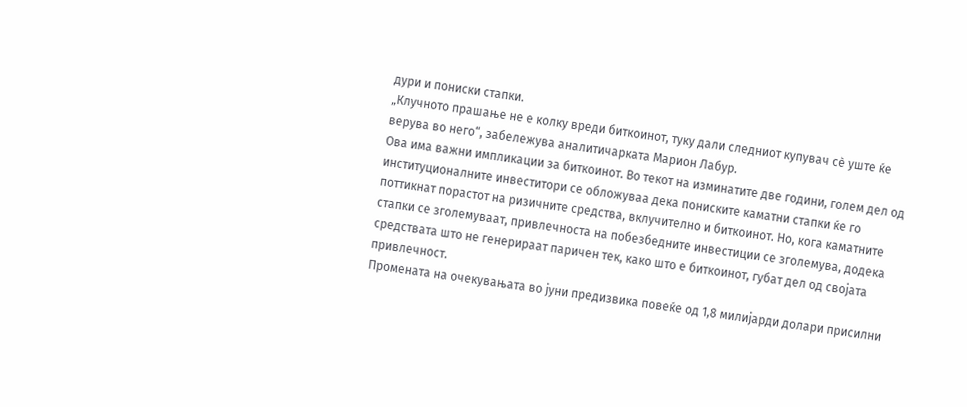дури и пониски стапки.
„Клучното прашање не е колку вреди биткоинот, туку дали следниот купувач сè уште ќе верува во него“, забележува аналитичарката Марион Лабур.
Ова има важни импликации за биткоинот. Во текот на изминатите две години, голем дел од институционалните инвеститори се обложуваа дека пониските каматни стапки ќе го поттикнат порастот на ризичните средства, вклучително и биткоинот. Но, кога каматните стапки се зголемуваат, привлечноста на побезбедните инвестиции се зголемува, додека средствата што не генерираат паричен тек, како што е биткоинот, губат дел од својата привлечност.
Промената на очекувањата во јуни предизвика повеќе од 1,8 милијарди долари присилни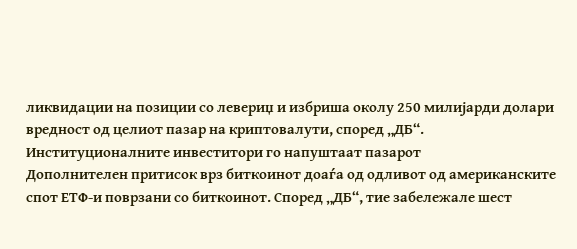ликвидации на позиции со левериџ и избриша околу 250 милијарди долари вредност од целиот пазар на криптовалути, според „ДБ“.
Институционалните инвеститори го напуштаат пазарот
Дополнителен притисок врз биткоинот доаѓа од одливот од американските спот ЕТФ-и поврзани со биткоинот. Според „ДБ“, тие забележале шест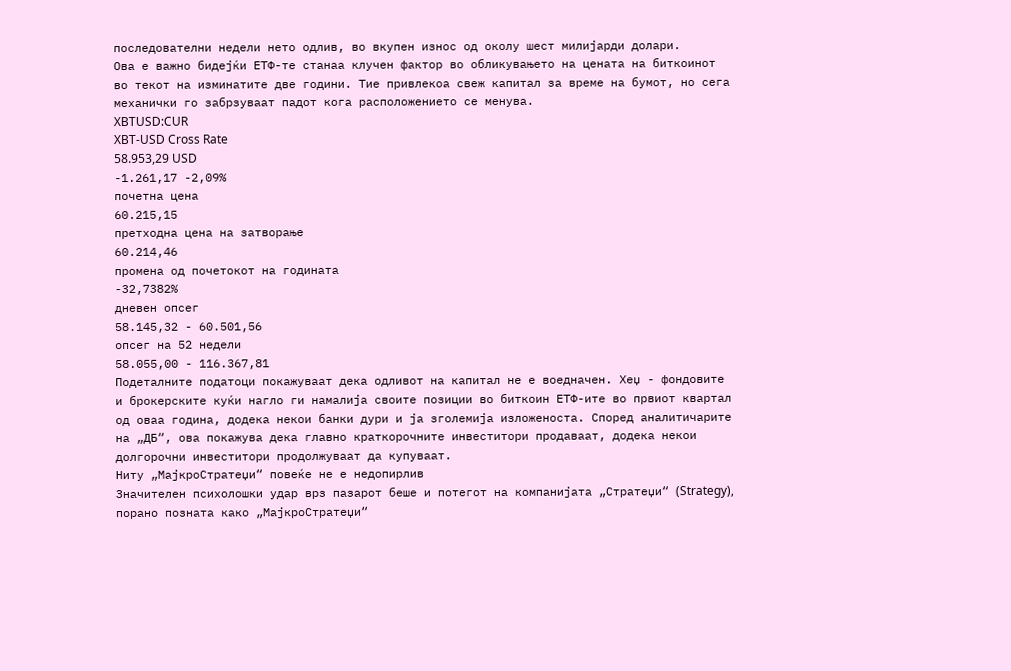последователни недели нето одлив, во вкупен износ од околу шест милијарди долари.
Ова е важно бидејќи ЕТФ-те станаа клучен фактор во обликувањето на цената на биткоинот во текот на изминатите две години. Тие привлекоа свеж капитал за време на бумот, но сега механички го забрзуваат падот кога расположението се менува.
XBTUSD:CUR
XBT-USD Cross Rate
58.953,29 USD
-1.261,17 -2,09%
почетна цена
60.215,15
претходна цена на затворање
60.214,46
промена од почетокот на годината
-32,7382%
дневен опсег
58.145,32 - 60.501,56
опсег на 52 недели
58.055,00 - 116.367,81
Подеталните податоци покажуваат дека одливот на капитал не е воедначен. Хеџ - фондовите и брокерските куќи нагло ги намалија своите позиции во биткоин ЕТФ-ите во првиот квартал од оваа година, додека некои банки дури и ја зголемија изложеноста. Според аналитичарите на „ДБ“, ова покажува дека главно краткорочните инвеститори продаваат, додека некои долгорочни инвеститори продолжуваат да купуваат.
Ниту „МајкроСтратеџи“ повеќе не е недопирлив
Значителен психолошки удар врз пазарот беше и потегот на компанијата „Стратеџи“ (Strategy), порано позната како „МајкроСтратеџи“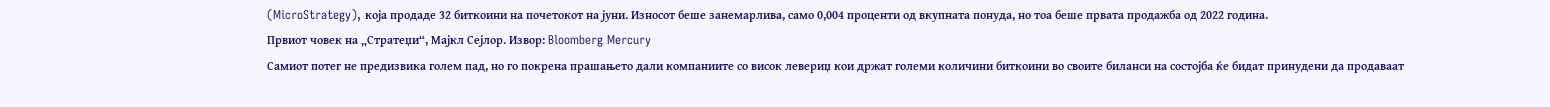(MicroStrategy), која продаде 32 биткоини на почетокот на јуни. Износот беше занемарлива, само 0,004 проценти од вкупната понуда, но тоа беше првата продажба од 2022 година.
Првиот човек на „Стратеџи“, Мајкл Сејлор. Извор: Bloomberg Mercury
Самиот потег не предизвика голем пад, но го покрена прашањето дали компаниите со висок левериџ кои држат големи количини биткоини во своите биланси на состојба ќе бидат принудени да продаваат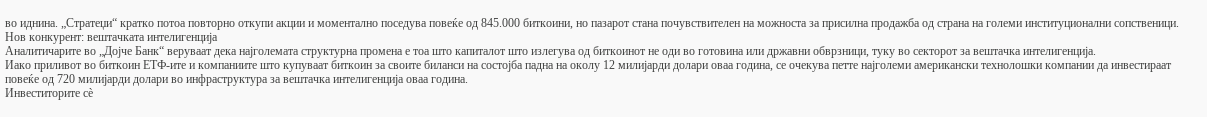во иднина. „Стратеџи“ кратко потоа повторно откупи акции и моментално поседува повеќе од 845.000 биткоини, но пазарот стана почувствителен на можноста за присилна продажба од страна на големи институционални сопственици.
Нов конкурент: вештачката интелигенција
Аналитичарите во „Дојче Банк“ веруваат дека најголемата структурна промена е тоа што капиталот што излегува од биткоинот не оди во готовина или државни обврзници, туку во секторот за вештачка интелигенција.
Иако приливот во биткоин ЕТФ-ите и компаниите што купуваат биткоин за своите биланси на состојба падна на околу 12 милијарди долари оваа година, се очекува петте најголеми американски технолошки компании да инвестираат повеќе од 720 милијарди долари во инфраструктура за вештачка интелигенција оваа година.
Инвеститорите сè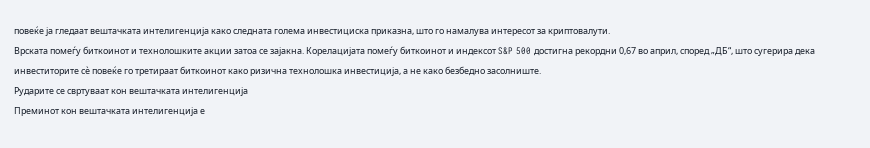повеќе ја гледаат вештачката интелигенција како следната голема инвестициска приказна, што го намалува интересот за криптовалути.
Врската помеѓу биткоинот и технолошките акции затоа се зајакна. Корелацијата помеѓу биткоинот и индексот S&P 500 достигна рекордни 0,67 во април, според „ДБ“, што сугерира дека инвеститорите сè повеќе го третираат биткоинот како ризична технолошка инвестиција, а не како безбедно засолниште.
Рударите се свртуваат кон вештачката интелигенција
Преминот кон вештачката интелигенција е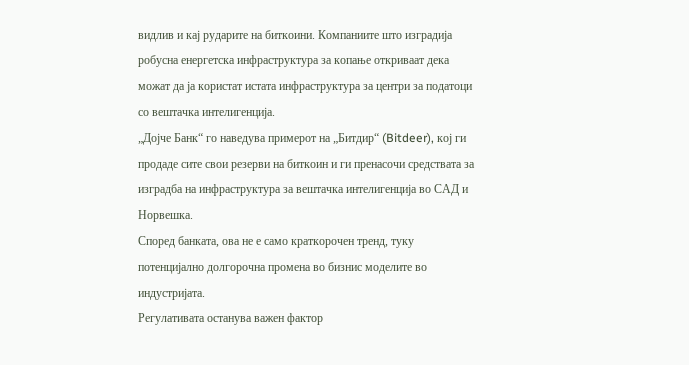видлив и кај рударите на биткоини. Компаниите што изградија робусна енергетска инфраструктура за копање откриваат дека можат да ја користат истата инфраструктура за центри за податоци со вештачка интелигенција.
„Дојче Банк“ го наведува примерот на „Битдир“ (Bitdeer), кој ги продаде сите свои резерви на биткоин и ги пренасочи средствата за изградба на инфраструктура за вештачка интелигенција во САД и Норвешка.
Според банката, ова не е само краткорочен тренд, туку потенцијално долгорочна промена во бизнис моделите во индустријата.
Регулативата останува важен фактор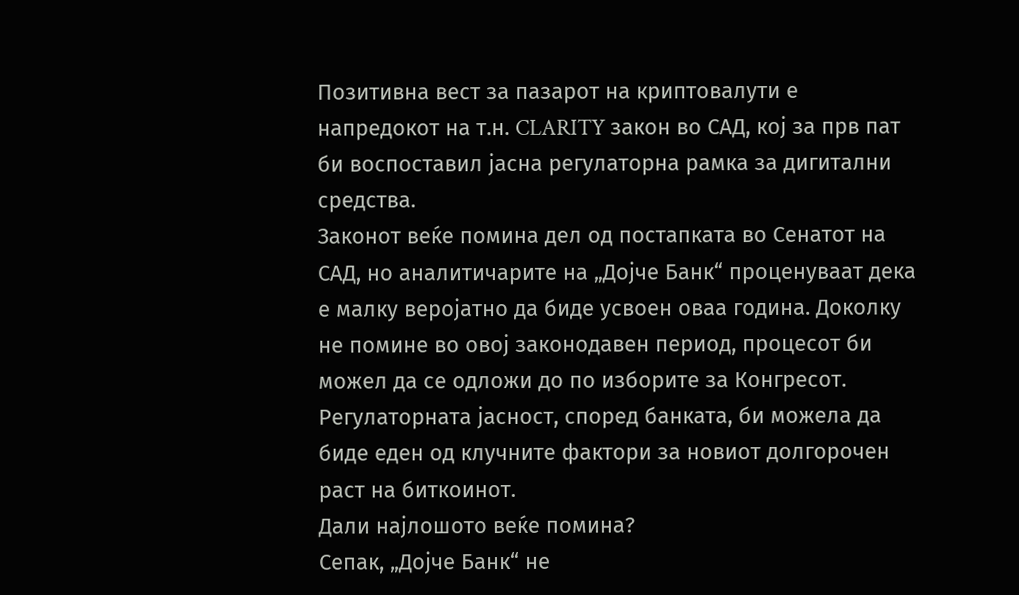Позитивна вест за пазарот на криптовалути е напредокот на т.н. CLARITY закон во САД, кој за прв пат би воспоставил јасна регулаторна рамка за дигитални средства.
Законот веќе помина дел од постапката во Сенатот на САД, но аналитичарите на „Дојче Банк“ проценуваат дека е малку веројатно да биде усвоен оваа година. Доколку не помине во овој законодавен период, процесот би можел да се одложи до по изборите за Конгресот.
Регулаторната јасност, според банката, би можела да биде еден од клучните фактори за новиот долгорочен раст на биткоинот.
Дали најлошото веќе помина?
Сепак, „Дојче Банк“ не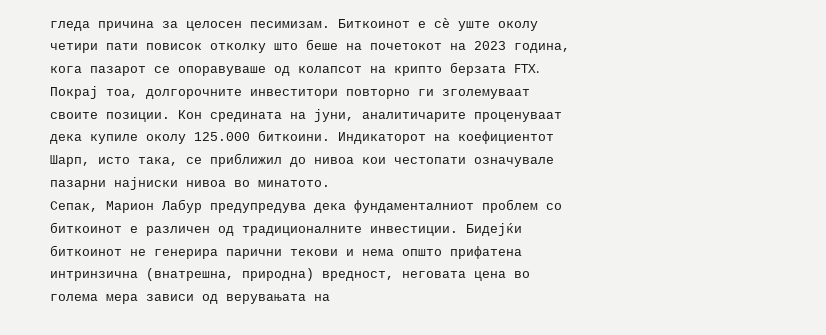гледа причина за целосен песимизам. Биткоинот е сè уште околу четири пати повисок отколку што беше на почетокот на 2023 година, кога пазарот се опоравуваше од колапсот на крипто берзата FTX.
Покрај тоа, долгорочните инвеститори повторно ги зголемуваат своите позиции. Кон средината на јуни, аналитичарите проценуваат дека купиле околу 125.000 биткоини. Индикаторот на коефициентот Шарп, исто така, се приближил до нивоа кои честопати означувале пазарни најниски нивоа во минатото.
Сепак, Марион Лабур предупредува дека фундаменталниот проблем со биткоинот е различен од традиционалните инвестиции. Бидејќи биткоинот не генерира парични текови и нема општо прифатена интринзична (внатрешна, природна) вредност, неговата цена во голема мера зависи од верувањата на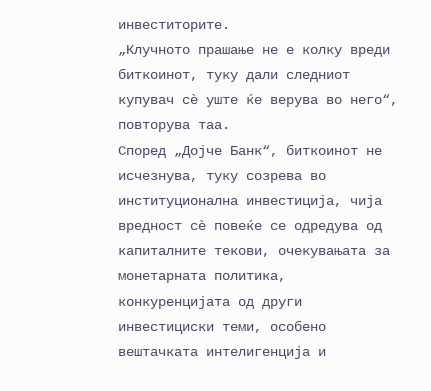инвеститорите.
„Клучното прашање не е колку вреди биткоинот, туку дали следниот купувач сè уште ќе верува во него“, повторува таа.
Според „Дојче Банк“, биткоинот не исчезнува, туку созрева во институционална инвестиција, чија вредност сè повеќе се одредува од капиталните текови, очекувањата за монетарната политика, конкуренцијата од други инвестициски теми, особено вештачката интелигенција и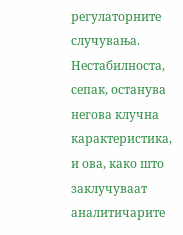регулаторните случувања. Нестабилноста, сепак, останува негова клучна карактеристика, и ова, како што заклучуваат аналитичарите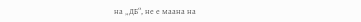на „ДБ“, не е маана на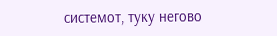системот, туку негово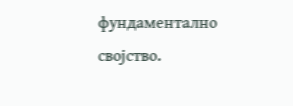фундаментално својство.